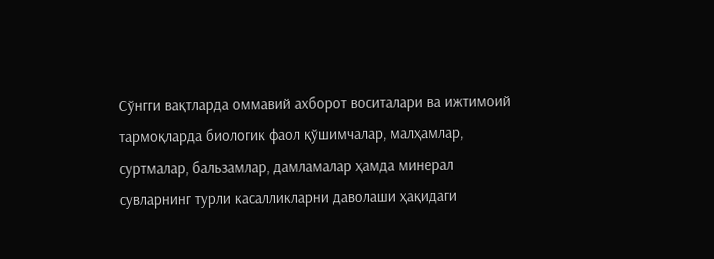Сўнгги вақтларда оммавий ахборот воситалари ва ижтимоий тармоқларда биологик фаол қўшимчалар, малҳамлар, суртмалар, бальзамлар, дамламалар ҳамда минерал сувларнинг турли касалликларни даволаши ҳақидаги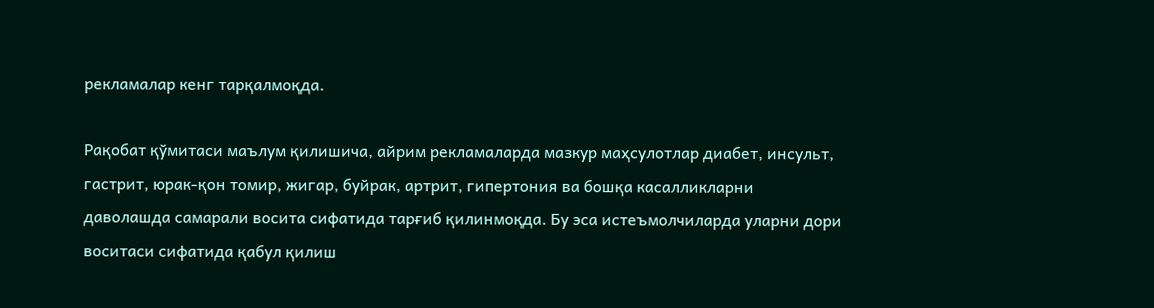рекламалар кенг тарқалмоқда.

Рақобат қўмитаси маълум қилишича, айрим рекламаларда мазкур маҳсулотлар диабет, инсульт, гастрит, юрак-қон томир, жигар, буйрак, артрит, гипертония ва бошқа касалликларни даволашда самарали восита сифатида тарғиб қилинмоқда. Бу эса истеъмолчиларда уларни дори воситаси сифатида қабул қилиш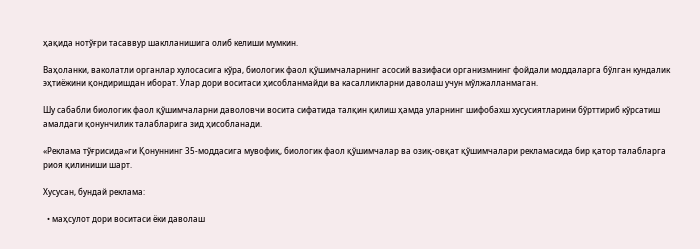ҳақида нотўғри тасаввур шаклланишига олиб келиши мумкин.

Ваҳоланки, ваколатли органлар хулосасига кўра, биологик фаол қўшимчаларнинг асосий вазифаси организмнинг фойдали моддаларга бўлган кундалик эҳтиёжини қондиришдан иборат. Улар дори воситаси ҳисобланмайди ва касалликларни даволаш учун мўлжалланмаган.

Шу сабабли биологик фаол қўшимчаларни даволовчи восита сифатида талқин қилиш ҳамда уларнинг шифобахш хусусиятларини бўрттириб кўрсатиш амалдаги қонунчилик талабларига зид ҳисобланади.

«Реклама тўғрисида»ги Қонуннинг 35-моддасига мувофиқ, биологик фаол қўшимчалар ва озиқ-овқат қўшимчалари рекламасида бир қатор талабларга риоя қилиниши шарт.

Хусусан, бундай реклама:

  • маҳсулот дори воситаси ёки даволаш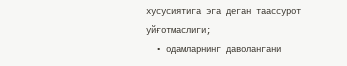хусусиятига эга деган таассурот уйғотмаслиги;
  • одамларнинг даволангани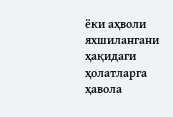ёки аҳволи яхшилангaни ҳақидаги ҳолатларга ҳавола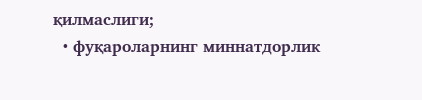қилмаслиги;
  • фуқароларнинг миннатдорлик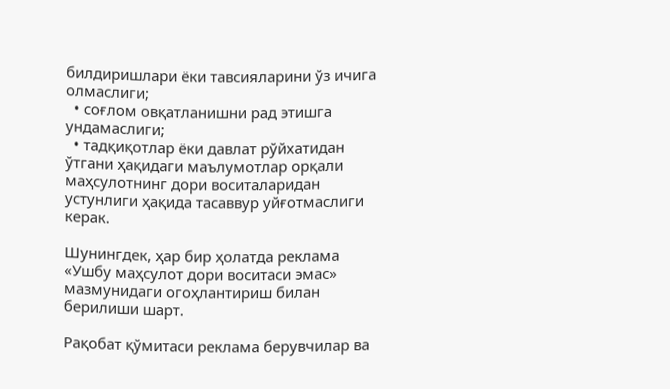билдиришлари ёки тавсияларини ўз ичига олмаслиги;
  • соғлом овқатланишни рад этишга ундамаслиги;
  • тадқиқотлар ёки давлат рўйхатидан ўтгани ҳақидаги маълумотлар орқали маҳсулотнинг дори воситаларидан устунлиги ҳақида тасаввур уйғотмаслиги керак.

Шунингдек, ҳар бир ҳолатда реклама «Ушбу маҳсулот дори воситаси эмас» мазмунидаги огоҳлантириш билан берилиши шарт.

Рақобат қўмитаси реклама берувчилар ва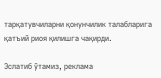тарқатувчиларни қонунчилик талабларига қатъий риоя қилишга чақирди.

Эслатиб ўтамиз, реклама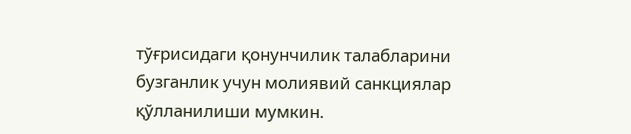тўғрисидаги қонунчилик талабларини бузганлик учун молиявий санкциялар қўлланилиши мумкин.